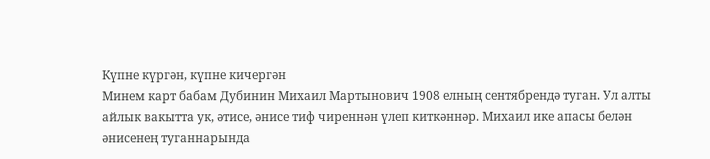Күпне күргән, күпне кичергән
Минем карт бабам Дубинин Михаил Мартынович 1908 елның сентябрендә туган. Ул алты айлык вакытта ук, әтисе, әнисе тиф чиреннән үлеп киткәннәр. Михаил ике апасы белән әнисенең туганнарында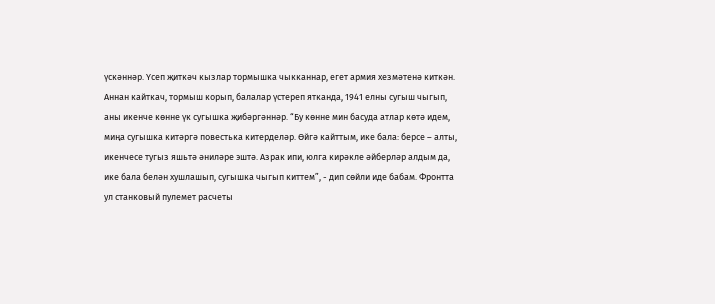үскәннәр. Үсеп җиткәч кызлар тормышка чыкканнар, егет армия хезмәтенә киткән. Аннан кайткач, тормыш корып, балалар үстереп ятканда, 1941 елны сугыш чыгып, аны икенче көнне үк сугышка җибәргәннәр. “Бу көнне мин басуда атлар көтә идем, миңа сугышка китәргә повестька китерделәр. Өйгә кайттым, ике бала: берсе – алты, икенчесе тугыз яшьтә әниләре эштә. Азрак ипи, юлга кирәкле әйберләр алдым да, ике бала белән хушлашып, сугышка чыгып киттем”, - дип сөйли иде бабам. Фронтта ул станковый пулемет расчеты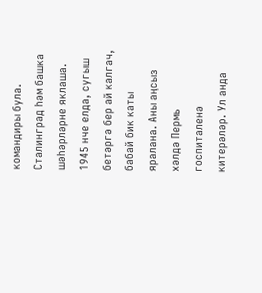командиры була. Сталинград һәм башка шәһәрләрне яклаша. 1945 нче елда, сугыш бетәргә бер ай калгач, бабай бик каты яралана. Аны аңсыз хәлдә Пермь госпиталенә китерәләр. Ул анда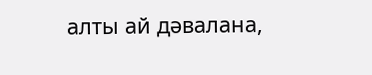алты ай дәвалана,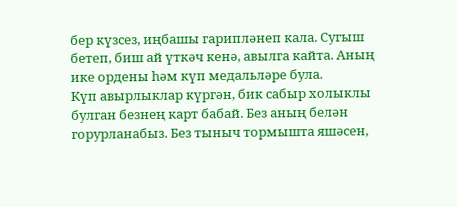бер күзсез, иңбашы гарипләнеп кала. Сугыш бетеп, биш ай үткәч кенә, авылга кайта. Аның ике ордены һәм күп медальләре була.
Күп авырлыклар күргән, бик сабыр холыклы булган безнең карт бабай. Без аның белән горурланабыз. Без тыныч тормышта яшәсен,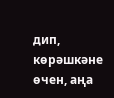дип, көрәшкәне өчен, аңа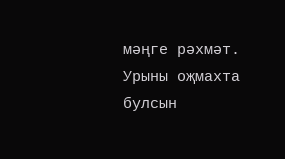мәңге рәхмәт. Урыны оҗмахта булсын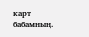карт бабамның.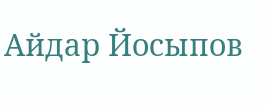Айдар Йосыпов